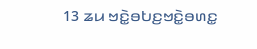13 ꤘꤣ ꤠꤢꤧ꤭ꤋꤝꤢ꤬ꤠꤢꤧ꤭ꤋꤛꤢ꤭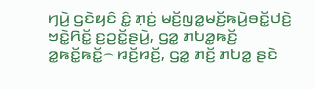ꤚꤣꤧ꤬ ꤞꤢꤧꤟꤢꤨ ꤢꤨ꤭ ꤊ꤫ꤢꤦ꤬ ꤗꤢꤩ꤬ꤜꤤ꤭ꤗꤢꤩ꤬ꤒꤣꤧ꤬ꤋꤢꤩ꤭ꤓꤢꤧ꤬ ꤠꤢꤧ꤭ꤖꤢꤩ꤭ ꤢ꤬ꤑꤢꤩ꤭ꤔꤣꤧ꤬, ꤞꤤ꤭ ꤊꤝꤤ꤭ꤒꤢꤩ꤬ ꤤ꤭ꤒꤢꤩ꤭ꤒꤢꤩ꤭꤮ ꤙꤢꤩ꤬ꤙꤢꤩ꤬, ꤞꤤ꤭ ꤊꤢꤩ꤬ ꤊꤝꤤ꤭ ꤔꤢꤧ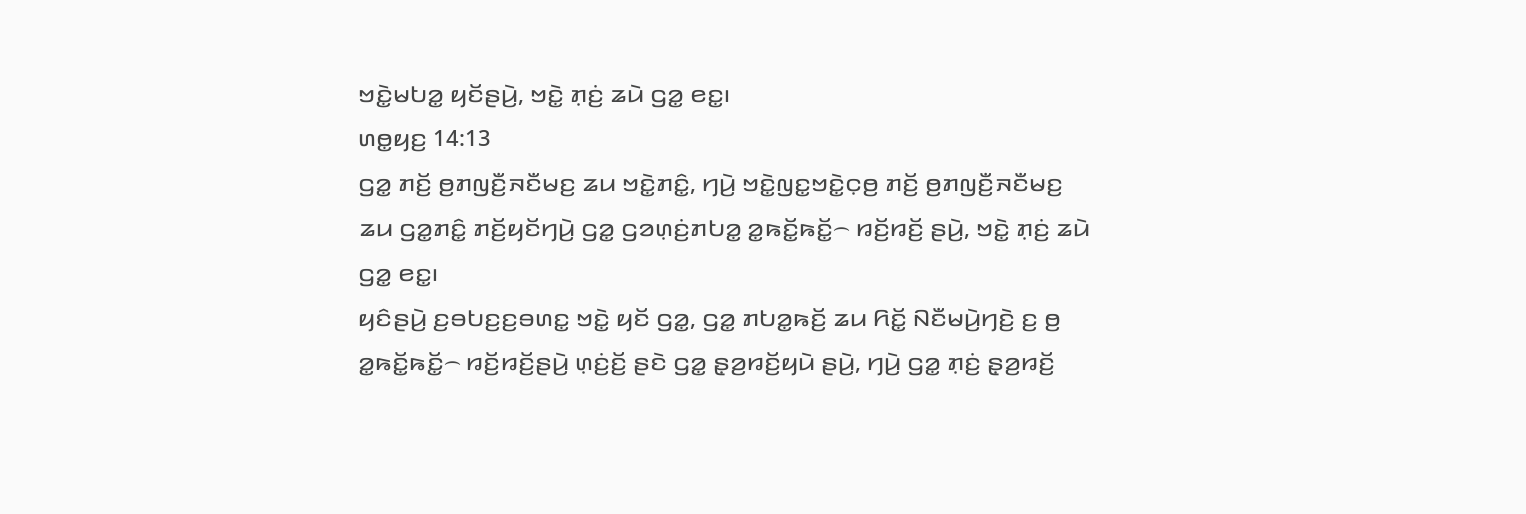ꤠꤢꤧ꤭ꤗꤝꤤ꤭ ꤟꤢꤩꤔꤣꤧ꤬, ꤠꤢꤧ꤭ ꤊ꤫ꤢꤦ꤬ ꤘꤣꤧ ꤞꤤ꤭ ꤕꤢ꤭꤯
ꤛꤥ꤭ꤟꤢ꤬ 14:13
ꤞꤤ꤭ ꤊꤢꤩ꤬ ꤥ꤬ꤊꤜꤢꤪ꤬ꤏꤢꤪꤗꤢ꤬ ꤘꤣ ꤠꤢꤧ꤭ꤊꤢꤨ꤭, ꤚꤣꤧ꤬ ꤠꤢꤧ꤭ꤜꤢ꤭ꤠꤢꤧ꤭ꤍ꤫ꤥ꤬ ꤊꤢꤩ꤬ ꤥ꤬ꤊꤜꤢꤪ꤬ꤏꤢꤪꤗꤢ꤬ ꤘꤣ ꤞꤤ꤭ꤊꤢꤨ꤭ ꤊꤢꤩ꤬ꤟꤢꤩꤚꤣꤧ꤬ ꤞꤤ꤭ ꤞꤤꤛ꤫ꤢꤦ꤬ꤊꤝꤤ꤭ ꤤ꤭ꤒꤢꤩ꤭ꤒꤢꤩ꤭꤮ ꤙꤢꤩ꤬ꤙꤢꤩ꤬ ꤔꤣꤧ꤬, ꤠꤢꤧ꤭ ꤊ꤫ꤢꤦ꤬ ꤘꤣꤧ ꤞꤤ꤭ ꤕꤢ꤭꤯
ꤟꤢꤨꤔꤣꤧ꤬ ꤢ꤬ꤋꤝꤢ꤬ꤢ꤬ꤋꤛꤢ꤭ ꤠꤢꤧ꤭ ꤟꤢꤩ ꤞꤤ꤭, ꤞꤤ꤭ ꤊꤝꤤ꤭ꤒꤢꤩ꤬ ꤘꤣ ꤖꤢꤩ꤭ ꤡꤢꤪꤗꤣꤧ꤬ꤚꤢꤧ꤬ ꤢ꤬ ꤥ꤬ ꤤ꤭ꤒꤢꤩ꤭ꤒꤢꤩ꤭꤮ ꤙꤢꤩ꤬ꤙꤢꤩ꤬ꤔꤣꤧ꤬ ꤛ꤫ꤢꤦ꤬ꤢꤩ꤬ ꤔꤢꤧ ꤞꤤ꤭ ꤔ꤫ꤤ꤬ꤙꤢꤩ꤬ꤟꤣꤧ ꤔꤣꤧ꤬, ꤚꤣꤧ꤬ ꤞꤤ꤭ ꤊ꤫ꤢꤦ꤬ ꤔ꤫ꤤ꤬ꤙꤢꤩ꤬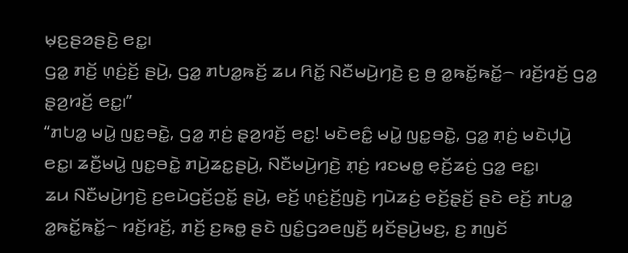ꤗ꤫ꤢ꤬ꤔꤤꤔꤢꤧ꤬ ꤕꤢ꤭꤯
ꤞꤤ꤭ ꤊꤢꤩ꤬ ꤛ꤫ꤢꤦ꤬ꤢꤩ꤬ ꤔꤣꤧ꤬, ꤞꤤ꤭ ꤊꤝꤤ꤭ꤒꤢꤩ꤬ ꤘꤣ ꤖꤢꤩ꤭ ꤡꤢꤪꤗꤣꤧ꤬ꤚꤢꤧ꤬ ꤢ꤬ ꤥ꤬ ꤤ꤭ꤒꤢꤩ꤭ꤒꤢꤩ꤭꤮ ꤙꤢꤩ꤬ꤙꤢꤩ꤬ ꤞꤤ꤭ ꤔ꤫ꤤ꤬ꤙꤢꤩ꤬ ꤕꤢ꤭꤯”
“ꤊꤝꤤ꤭ ꤗꤣꤧ꤭ ꤜꤢ꤭ꤋꤢꤧ꤭, ꤞꤤ꤭ ꤊ꤫ꤢꤦ꤬ ꤔ꤫ꤤ꤬ꤙꤢꤩ꤬ ꤕꤢ꤭! ꤗꤢꤧꤕꤢꤨ꤭ ꤗꤣꤧ꤭ ꤜꤢ꤭ꤋꤢꤧ꤭, ꤞꤤ꤭ ꤊ꤫ꤢꤦ꤬ ꤗꤢꤧꤓ꤫ꤣꤧ꤬ ꤕꤢ꤭꤯ ꤘꤢꤪ꤬ꤗꤣꤧ꤭ ꤜꤢ꤭ꤋꤢꤧ꤭ ꤊꤣꤧ꤬ꤘꤢ꤭ꤔꤣꤧ꤬, ꤡꤢꤪꤗꤣꤧ꤬ꤚꤢꤧ꤬ ꤊ꤫ꤢꤦ꤬ ꤙꤢꤗꤥ꤭ ꤕ꤫ꤢꤩ꤬ꤘꤢꤦ꤬ ꤞꤤ꤭ ꤕꤢ꤭꤯
ꤘꤣ ꤡꤢꤪꤗꤣꤧ꤬ꤚꤢꤧ꤬ ꤢ꤬ꤕꤣꤧꤞꤢꤩ꤬ꤑꤢꤩ꤭ ꤔꤣꤧ꤬, ꤕꤢꤩ꤬ ꤛ꤫ꤢꤦ꤬ꤢꤩ꤬ꤜꤢꤧ꤬ ꤚꤣꤧꤘꤢꤦ꤬ ꤕꤢꤩ꤬ꤔ꤫ꤢꤩ꤬ ꤔꤢꤧ ꤕꤢꤩ꤬ ꤊꤝꤤ꤭ ꤤ꤭ꤒꤢꤩ꤭ꤒꤢꤩ꤭꤮ ꤙꤢꤩ꤬ꤙꤢꤩ꤬, ꤊꤢꤩ꤬ ꤢ꤬ꤒꤥ꤭ ꤔꤢꤧ ꤜꤢꤨ꤭ꤞꤤꤕꤜꤢꤪ꤬ ꤟꤢꤩꤔꤣꤧ꤬ꤗꤢ꤬, ꤢ꤬ ꤊꤜꤢꤩ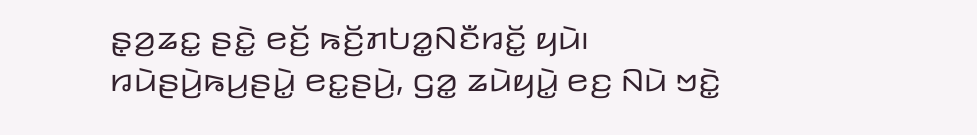ꤔ꤫ꤤ꤬ꤘꤢ꤭ ꤔꤢꤧ꤭ ꤕꤢꤩ꤬ ꤒꤢꤩ꤬ꤊꤝꤤ꤭ꤡꤢꤪꤙꤢꤩ꤭ ꤟꤣꤧ꤯
ꤙꤣꤧꤔꤣꤧ꤬ꤒꤣ꤬ꤔꤣꤧ꤭ ꤕꤢ꤭ꤔꤣꤧ꤬, ꤞꤤ꤭ ꤘꤣꤧꤟꤣꤧ꤭ ꤕꤢ꤬ ꤡꤣꤧ ꤠꤢꤧ꤭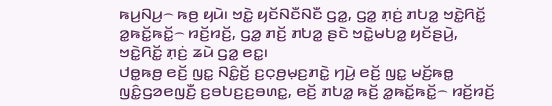ꤒꤣ꤬ꤡꤣ꤬꤮ ꤒꤥ꤬ ꤟꤣꤧ꤯ ꤠꤢꤧ꤭ ꤟꤢꤩꤡꤢꤪꤡꤢꤪ ꤞꤤ꤭, ꤞꤤ꤭ ꤊ꤫ꤢꤦ꤬ ꤊꤝꤤ꤭ ꤠꤢꤧ꤭ꤖꤢꤩ꤭ ꤤ꤭ꤒꤢꤩ꤭ꤒꤢꤩ꤭꤮ ꤙꤢꤩ꤬ꤙꤢꤩ꤬, ꤞꤤ꤭ ꤊꤢꤩ꤬ ꤊꤝꤤ꤭ ꤔꤢꤧ ꤠꤢꤧ꤭ꤗꤝꤤ꤭ ꤟꤢꤩꤔꤣꤧ꤬, ꤠꤢꤧ꤭ꤖꤢꤩ꤭ ꤊ꤫ꤢꤦ꤬ ꤘꤣꤧ ꤞꤤ꤭ ꤕꤢ꤭꤯
ꤓꤥ꤭ꤒꤥ꤬ ꤕꤢꤩ꤬ ꤜꤢ꤭ ꤡꤢꤨ꤭ꤢꤩ꤬ ꤢ꤬ꤍ꤫ꤥ꤬ꤗ꤫ꤢ꤬ꤊꤢꤧ꤭ ꤚꤣꤧ꤬ ꤕꤢꤩ꤬ ꤜꤢ꤭ ꤗꤢꤩ꤬ꤒꤥ꤭ ꤜꤢꤨ꤭ꤞꤤꤕꤜꤢꤪ꤬ ꤢ꤬ꤋꤝꤢ꤬ꤢ꤬ꤋꤛꤢ꤭, ꤕꤢꤩ꤬ ꤊꤝꤤ꤭ ꤒꤢꤩ꤬ ꤤ꤭ꤒꤢꤩ꤭ꤒꤢꤩ꤭꤮ ꤙꤢꤩ꤬ꤙꤢꤩ꤬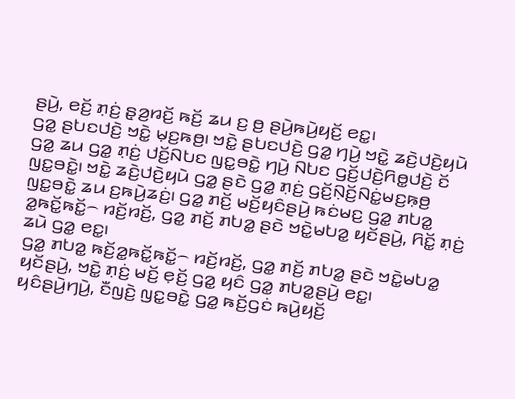ꤔꤣꤧ꤬, ꤕꤢꤩ꤬ ꤊ꤫ꤢꤦ꤬ ꤔ꤫ꤤ꤬ꤙꤢꤩ꤬ ꤒꤢꤩ꤬ ꤘꤣ ꤢ꤬ ꤥ꤬ ꤔꤣꤧ꤬ꤒꤣꤧ꤬ꤟꤢꤩ꤬ ꤕꤢ꤭꤯
ꤞꤤ꤭ ꤔꤝꤢꤓꤢꤧ꤬ ꤠꤢꤧ꤭ ꤗ꤫ꤢ꤬ꤒꤥ꤬꤯ ꤠꤢꤧ꤭ ꤔꤝꤢꤓꤢꤧ꤬ ꤞꤤ꤭ ꤚꤣꤧ꤬ ꤠꤢꤧ꤭ ꤘꤢꤧ꤬ꤓꤢꤧ꤬ꤟꤣꤧ ꤞꤤ꤭ ꤘꤣ ꤞꤤ꤭ ꤊ꤫ꤢꤦ꤬ ꤓꤢꤩ꤬ꤡꤝꤢ ꤜꤢ꤭ꤋꤢꤧ꤭ ꤚꤣꤧ꤬ ꤡꤝꤢ ꤞꤢꤩ꤬ꤓꤢꤧ꤬ꤖꤥ꤭ꤓꤢꤧ꤬ ꤢꤩ ꤜꤢ꤭ꤋꤢꤧ꤭꤯ ꤠꤢꤧ꤭ ꤘꤢꤧ꤬ꤓꤢꤧ꤬ꤟꤣꤧ ꤞꤤ꤭ ꤔꤢꤧ ꤞꤤ꤭ ꤊ꤫ꤢꤦ꤬ ꤞꤢꤩ꤬ꤡ꤫ꤢꤩ꤬ꤡꤢꤦ꤭ꤗꤢ꤬ꤒ꤫ꤥ꤬ ꤜꤢ꤭ꤋꤢꤧ꤭ ꤘꤣ ꤢ꤬ꤒꤣꤧ꤬ꤘꤢꤦ꤬꤯ ꤞꤤ꤭ ꤊꤢꤩ꤬ ꤗꤢꤩ꤬ꤟꤢꤨꤔꤣꤧ꤬ ꤒꤢꤦꤗꤢ꤬ ꤞꤤ꤭ ꤊꤝꤤ꤭ ꤤ꤭ꤒꤢꤩ꤭ꤒꤢꤩ꤭꤮ ꤙꤢꤩ꤬ꤙꤢꤩ꤬, ꤞꤤ꤭ ꤊꤢꤩ꤬ ꤊꤝꤤ꤭ ꤔꤢꤧ ꤠꤢꤧ꤭ꤗꤝꤤ꤭ ꤟꤢꤩꤔꤣꤧ꤬, ꤖꤢꤩ꤭ ꤊ꤫ꤢꤦ꤬ ꤘꤣꤧ ꤞꤤ꤭ ꤕꤢ꤭꤯
ꤞꤤ꤭ ꤊꤝꤤ꤭ ꤒꤢꤩ꤬ꤤ꤭ꤒꤢꤩ꤭ꤒꤢꤩ꤭꤮ ꤙꤢꤩ꤬ꤙꤢꤩ꤬, ꤞꤤ꤭ ꤊꤢꤩ꤬ ꤊꤝꤤ꤭ ꤔꤢꤧ ꤠꤢꤧ꤭ꤗꤝꤤ꤭ ꤟꤢꤩꤔꤣꤧ꤬, ꤠꤢꤧ꤭ ꤊ꤫ꤢꤦ꤬ ꤗꤢꤩ꤬ ꤕ꤫ꤢꤩ꤬ ꤞꤤ꤭ ꤟꤢꤨ ꤞꤤ꤭ ꤊꤝꤤ꤭ꤔꤣꤧ꤬ ꤕꤢ꤭꤯
ꤟꤢꤨꤔꤣꤧ꤬ꤚꤣꤧ꤬, ꤢꤪꤜꤢꤧ꤬ ꤜꤢ꤭ꤋꤢꤧ꤭ ꤞꤤ꤭ ꤒꤢꤩ꤬ꤞꤢꤦ ꤒꤣꤧ꤬ꤟꤢꤩ꤬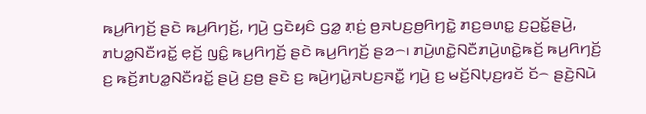ꤒꤣ꤬ꤖꤚꤢꤩ꤬ ꤔꤢꤧ ꤒꤣ꤬ꤖꤚꤢꤩ꤬, ꤚꤣꤧ꤬ ꤞꤢꤧꤟꤢꤨ ꤞꤤ꤭ ꤊ꤫ꤢꤦ꤬ ꤥ꤬ꤏꤝꤢ꤬ꤥ꤬ꤖꤚꤢꤧ꤭ ꤊꤢ꤬ꤋꤛꤢ꤭ ꤢ꤬ꤑꤢꤩ꤭ꤔꤣꤧ꤬, ꤊꤝꤤ꤭ꤡꤢꤪꤙꤢꤩ꤭ ꤕ꤫ꤢꤩ꤬ ꤜꤢꤨ꤭ ꤒꤣ꤬ꤖꤚꤢꤩ꤬ ꤔꤢꤧ ꤒꤣ꤬ꤖꤚꤢꤩ꤬ ꤔꤤ꤮꤯ ꤊꤣꤧ꤬ꤛꤢꤧ꤭ꤡꤢꤪꤊꤣꤧ꤬ꤛꤢꤧ꤭ꤒꤢꤩ꤬ ꤒꤣ꤬ꤖꤚꤢꤩ꤬ ꤢ꤬ ꤒꤢꤩ꤬ꤊꤝꤤ꤭ꤡꤢꤪꤙꤢꤩ꤭ ꤔꤣꤧ꤬ ꤢ꤬ꤥ꤬ ꤔꤢꤧ ꤢ꤬ ꤒꤣꤧ꤬ꤚꤣꤧ꤭ꤏꤝꤢ꤬ꤏꤢꤪ꤭ ꤚꤣꤧ꤬ ꤢ꤬ ꤗꤢꤩ꤬ꤡꤝ꤫ꤢ꤬ꤙꤢꤩ ꤢꤩ꤮ ꤔꤢꤧ꤬ꤡꤣꤧ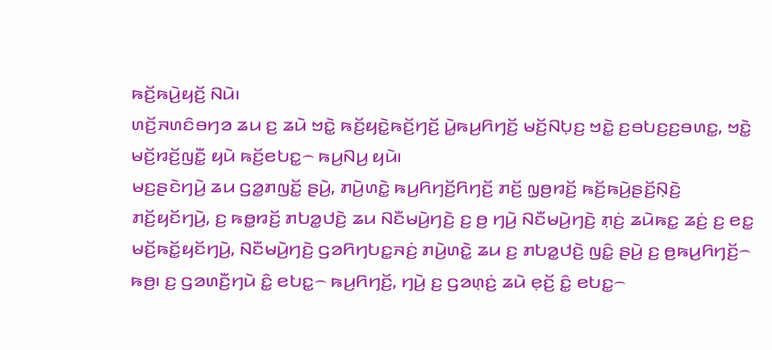ꤒꤢꤩ꤬ꤒꤣꤧ꤬ꤟꤢꤩ꤬ ꤡꤣꤧ꤯
ꤛꤢꤩ꤬ꤏꤛꤢꤨꤋꤚꤤ ꤘꤣ ꤢ꤬ ꤘꤣꤧ ꤠꤢꤧ꤭ ꤒꤢꤩ꤬ꤟꤢꤧ꤭ꤒꤢꤩ꤬ꤚꤢꤩ꤬ ꤣꤧ꤭ꤒꤣ꤬ꤖꤚꤢꤩ꤬ ꤗꤢꤩ꤬ꤡꤝ꤫ꤢ꤬ ꤠꤢꤧ꤭ ꤢ꤬ꤋꤝꤢ꤬ꤢ꤬ꤋꤛꤢ꤭, ꤠꤢꤧ꤭ ꤗꤢꤩ꤬ꤙꤢꤩ꤬ꤜꤢꤪ꤭ ꤟꤣꤧ ꤒꤢꤩ꤬ꤕꤝꤢ꤭꤮ ꤒꤣ꤬ꤡꤣ꤬ ꤟꤣꤧ꤯
ꤗꤢ꤬ꤔꤢꤧꤚꤣꤧ꤬ ꤘꤣ ꤞꤤ꤭ꤊꤜꤢꤩ꤭ ꤔꤣꤧ꤬, ꤊꤣꤧ꤬ꤛꤢꤧ꤭ ꤒꤣ꤬ꤖꤚꤢꤩ꤬ꤖꤚꤢꤩ꤬ ꤊꤢꤩ꤬ ꤜ꤫ꤥ꤬ꤙꤢꤩ꤬ ꤒꤢꤩ꤬ꤒꤣꤧ꤬ꤔꤢꤩ꤬ꤡ꤫ꤢꤧ꤬ ꤊꤢꤩ꤬ꤟꤢꤩꤚꤣꤧ꤬, ꤢ꤬ ꤒꤥ꤭ꤙꤢꤩ꤬ ꤊꤝꤤ꤭ꤓꤢꤧ꤬ ꤘꤣ ꤡꤢꤪꤗꤣꤧ꤬ꤚꤢꤧ꤬ ꤢ꤬ ꤥ꤬ ꤚꤣꤧ꤬ ꤡꤢꤪꤗꤣꤧ꤬ꤚꤢꤧ꤬ ꤊ꤫ꤢꤦ꤬ ꤘꤣꤧꤒꤢ꤭ ꤘꤢꤦ꤬ ꤢ꤬ ꤕꤢ꤭ ꤗꤢꤩ꤬ꤒꤢꤩ꤭ꤟꤢꤩꤚꤣꤧ꤬, ꤡꤢꤪꤗꤣꤧ꤬ꤚꤢꤧ꤬ ꤞꤤꤖꤚꤝꤢ꤭ꤏꤢꤦ꤬ ꤊꤣꤧ꤬ꤛꤢꤧ꤭ ꤘꤣ ꤢ꤬ ꤊꤝꤤ꤭ꤓꤢꤧ꤬ ꤜꤢꤨ꤭ ꤔꤣꤧ꤬ ꤢ꤬ ꤥ꤬ꤒꤣ꤬ꤖꤚꤢꤩ꤬꤮ ꤒꤥ꤬꤯ ꤢ꤬ ꤞꤤꤛꤢꤪ꤬ꤚꤣꤧ ꤢꤨ꤭ ꤕꤝꤢ꤭꤮ ꤒꤣ꤬ꤖꤚꤢꤩ꤬, ꤚꤣꤧ꤬ ꤢ꤬ ꤞꤤꤛ꤫ꤢꤦ꤬ ꤘꤣꤧ ꤕ꤫ꤢꤩ꤬ ꤢꤨ꤭ ꤕꤝꤢ꤭꤮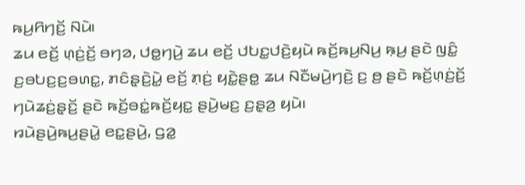ꤒꤣ꤬ꤖꤚꤢꤩ꤬ ꤡꤣꤧ꤯
ꤘꤣ ꤕꤢꤩ꤬ ꤛ꤫ꤢꤦ꤬ꤢꤩ꤬ ꤋꤚꤤ, ꤓꤥ꤭ꤚꤣꤧ꤬ ꤘꤣ ꤕꤢꤩ꤬ ꤓꤝꤢ꤭ꤓꤢꤧ꤬ꤟꤣꤧ ꤒꤢꤩ꤬ꤒꤣ꤬ꤡꤣ꤬ ꤒ꤫ꤣ꤬ ꤔꤢꤧ ꤜꤢꤨ꤭ ꤢ꤬ꤋꤝꤢ꤬ꤢ꤬ꤋꤛꤢ꤭, ꤊꤢꤨꤔ꤫ꤢꤧ꤬ꤣꤧ꤭ ꤕꤢꤩ꤬ ꤊ꤫ꤢꤦ꤬ ꤟꤢꤧ꤭ꤔꤥ꤭ ꤘꤣ ꤡꤢꤪꤗꤣꤧ꤬ꤚꤢꤧ꤬ ꤢ꤬ ꤥ꤬ ꤔꤢꤧ ꤒꤢꤩ꤬ꤛ꤫ꤢꤦ꤬ꤢꤩ꤬ ꤚꤣꤧꤘꤢꤦ꤬ꤔ꤫ꤢꤩ꤬ ꤔꤢꤧ ꤒꤢꤩ꤬ꤋꤢꤦ꤭ꤒꤢꤩ꤬ꤟꤢ꤭ ꤔꤣꤧ꤬ꤗꤢ꤬ ꤢ꤬ꤔ꤫ꤤ꤬ ꤟꤣꤧ꤯
ꤙꤣꤧꤔꤣꤧ꤬ꤒꤣ꤬ꤔꤣꤧ꤭ ꤕꤢ꤭ꤔꤣꤧ꤬, ꤞꤤ꤭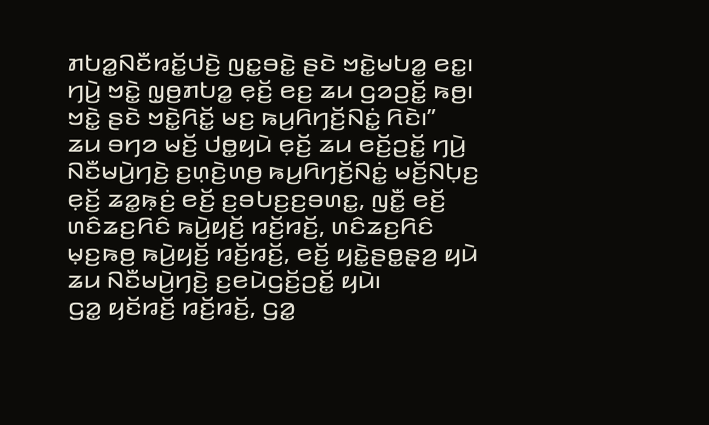ꤊꤝꤤ꤭ꤡꤢꤪꤙꤢꤩ꤭ꤓꤢꤧ꤬ ꤜꤢ꤭ꤋꤢꤧ꤭ ꤔꤢꤧ ꤠꤢꤧ꤭ꤗꤝꤤ꤭ ꤕꤢ꤭꤯ ꤚꤣꤧ꤬ ꤠꤢꤧ꤭ ꤜ꤫ꤥ꤬ꤊꤝꤤ꤭ ꤕ꤫ꤢꤩ꤬ ꤕꤢ꤬ ꤘꤣ ꤞꤤꤑꤢꤩ꤭ ꤒꤥ꤬꤯
ꤠꤢꤧ꤭ ꤔꤢꤧ ꤠꤢꤧ꤭ꤖꤢꤩ꤭ ꤗꤢ꤬ ꤒꤣ꤬ꤖꤚꤢꤩ꤬ꤡꤢꤦ꤭ ꤖꤢꤧ꤯”
ꤘꤣ ꤋꤚꤤ ꤗꤢꤩ꤬ ꤓꤥ꤭ꤟꤣꤧ ꤕ꤫ꤢꤩ꤬ ꤘꤣ ꤕꤢꤩ꤬ꤑꤢꤩ꤭ ꤚꤣꤧ꤬ ꤡꤢꤪꤗꤣꤧ꤬ꤚꤢꤧ꤬ ꤢ꤬ꤛ꤫ꤢꤧ꤬ꤛꤥ꤬ ꤒꤣ꤬ꤖꤚꤢꤩ꤬ꤡꤢꤦ꤭ ꤗꤢꤩ꤬ꤡꤝ꤫ꤢ꤬ ꤕ꤫ꤢꤩ꤬ ꤘꤤ꤭ꤒ꤫ꤢꤦ꤬ ꤕꤢꤩ꤬ ꤢ꤬ꤋꤝꤢ꤬ꤢ꤬ꤋꤛꤢ꤭, ꤜꤢꤪ꤭ ꤕꤢꤩ꤬ ꤛꤢꤨꤘꤢ꤬ꤖꤢꤨ ꤒꤣꤧ꤬ꤟꤢꤩ꤬ ꤙꤢꤩ꤬ꤙꤢꤩ꤬, ꤛꤢꤨꤘꤢ꤬ꤖꤢꤨ ꤗ꤫ꤢ꤬ꤒꤥ꤬ ꤒꤣꤧ꤬ꤟꤢꤩ꤬ ꤙꤢꤩ꤬ꤙꤢꤩ꤬, ꤕꤢꤩ꤬ ꤟꤢꤧ꤭ꤔꤥ꤭ꤔ꤫ꤤ꤬ ꤟꤣꤧ ꤘꤣ ꤡꤢꤪꤗꤣꤧ꤬ꤚꤢꤧ꤬ ꤢ꤬ꤕꤣꤧꤞꤢꤩ꤬ꤑꤢꤩ꤭ ꤟꤣꤧ꤯
ꤞꤤ꤭ ꤟꤢꤩꤙꤢꤩ꤬ ꤙꤢꤩ꤬ꤙꤢꤩ꤬, ꤞꤤ꤭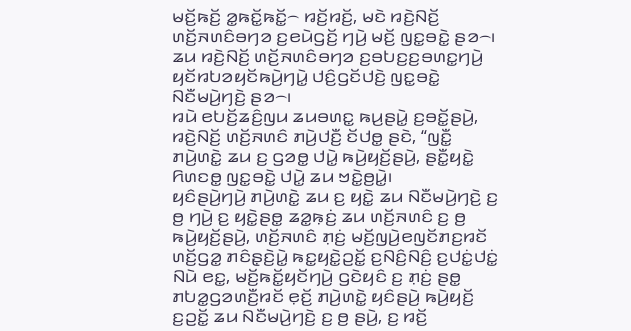ꤗꤢꤩ꤬ꤒꤢꤩ꤬ ꤤ꤭ꤒꤢꤩ꤭ꤒꤢꤩ꤭꤮ ꤙꤢꤩ꤬ꤙꤢꤩ꤬, ꤗꤢꤧ ꤙꤢꤧ꤬ꤡꤢꤩ꤬ ꤛꤢꤩ꤬ꤏꤛꤢꤨꤋꤚꤤ ꤢ꤬ꤕꤣꤧꤞꤢꤩ꤬ ꤚꤣꤧ꤬ ꤗꤢꤩ꤬ ꤜꤢ꤭ꤋꤢꤧ꤭ ꤔꤤ꤮꤯ ꤘꤣ ꤙꤢꤧ꤬ꤡꤢꤩ꤬ ꤛꤢꤩ꤬ꤏꤛꤢꤨꤋꤚꤤ ꤢ꤬ꤋꤝꤢ꤬ꤢ꤬ꤋꤛꤢ꤭ꤚꤣꤧ꤬ ꤟꤢꤩꤙꤝꤤꤟꤢꤩꤒꤣꤧ꤬ꤚꤣꤧ꤭ ꤓꤢꤨ꤬ꤞꤢꤩꤓꤢꤧ꤬ ꤜꤢ꤭ꤋꤢꤧ꤭ ꤡꤢꤪꤗꤣꤧ꤬ꤚꤢꤧ꤬ ꤔꤤ꤮꤯
ꤙꤣꤧ ꤕꤝꤢꤩ꤬ꤘꤢꤨ꤬ꤜꤣ ꤘꤣꤋꤛꤢ꤭ ꤒꤣ꤬ꤔꤣꤧ꤭ ꤢ꤬ꤋꤢꤩ꤭ꤔꤣꤧ꤬, ꤙꤢꤧ꤬ꤡꤢꤩ꤬ ꤛꤢꤩ꤬ꤏꤛꤢꤨ ꤊꤣꤧ꤬ꤓꤢꤪ꤬ ꤢꤩꤓꤥ꤭ ꤔꤢꤧ, “ꤜꤢꤪ꤭ ꤊꤣꤧ꤬ꤛꤢꤧ꤭ ꤘꤣ ꤢ꤬ ꤞꤤꤥ꤭ ꤓꤣꤧ꤭ ꤒꤣꤧ꤬ꤟꤢꤩ꤬ꤔꤣꤧ꤬, ꤔꤢꤪ꤭ꤟꤢꤧ꤭ ꤖꤛꤢꤥ꤭ ꤜꤢ꤭ꤋꤢꤧ꤭ ꤓꤣꤧ꤭ ꤘꤣ ꤠꤢꤧ꤭ꤥ꤬ꤣꤧ꤭꤯
ꤟꤢꤨꤔꤣꤧ꤬ꤚꤣꤧ꤬ ꤊꤣꤧ꤬ꤛꤢꤧ꤭ ꤘꤣ ꤢ꤬ ꤟꤢꤧ꤭ ꤘꤣ ꤡꤢꤪꤗꤣꤧ꤬ꤚꤢꤧ꤬ ꤢ꤬ ꤥ꤬ ꤚꤣꤧ꤬ ꤢ꤬ ꤟꤢꤧ꤭ꤔꤥ꤭ ꤘꤤ꤭ꤒ꤫ꤢꤦ꤬ ꤘꤣ ꤛꤢꤩ꤬ꤏꤛꤢꤨ ꤢ꤬ ꤥ꤬ ꤒꤣꤧ꤬ꤟꤢꤩ꤬ꤔꤣꤧ꤬, ꤛꤢꤩ꤬ꤏꤛꤢꤨ ꤊ꤫ꤢꤦ꤬ ꤗꤢꤩ꤬ꤜꤣꤧ꤬ꤕꤜꤢꤩꤊꤢ꤬ꤙꤢꤩ ꤛꤢꤩ꤬ꤞꤤ꤭ ꤊꤢꤨꤔ꤫ꤢꤧ꤬ꤣꤧ꤭ ꤒꤢ꤭ꤟꤢꤧ꤭ꤑꤢꤩ꤭ ꤢ꤬ꤡꤢꤨ꤬ꤡꤢꤨ꤬ ꤢ꤬ꤓꤢꤦ꤭ꤓꤢꤦ꤭ ꤡꤣꤧ ꤕꤢ꤭, ꤗꤢꤩ꤬ꤒꤢꤩ꤭ꤟꤢꤩꤚꤣꤧ꤬ ꤞꤢꤧꤟꤢꤨ ꤢ꤬ ꤊ꤫ꤢꤦ꤬ ꤔꤥ꤭ ꤊꤝꤤ꤭ꤞꤤꤛꤢꤪ꤬ꤙꤢꤩ ꤕ꤫ꤢꤩ꤬ ꤊꤣꤧ꤬ꤛꤢꤧ꤭ ꤟꤢꤨꤔꤣꤧ꤬ ꤒꤣꤧ꤬ꤟꤢꤩ꤬ ꤢ꤬ꤑꤢꤩ꤭ ꤘꤣ ꤡꤢꤪꤗꤣꤧ꤬ꤚꤢꤧ꤬ ꤢ꤬ ꤥ꤬ ꤔꤣꤧ꤬, ꤢ꤬ ꤙꤢꤩ꤬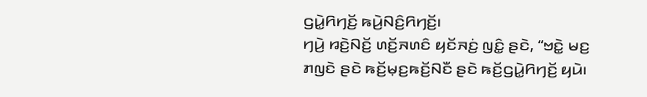ꤞꤣꤧ꤭ꤖꤚꤢꤩ꤬ ꤒꤣꤧ꤬ꤡꤢꤨ꤬ꤖꤚꤢꤩ꤬꤯
ꤚꤣꤧ꤬ ꤙꤢꤧ꤬ꤡꤢꤩ꤬ ꤛꤢꤩ꤬ꤏꤛꤢꤨ ꤟꤢꤩꤏꤢꤦ꤬ ꤜꤢꤨ꤭ ꤔꤢꤧ, “ꤠꤢꤧ꤭ ꤗꤢ꤬ ꤊꤜꤢꤧ ꤔꤢꤧ ꤒꤢꤩ꤬ꤗ꤫ꤢ꤬ꤒꤢꤩ꤬ꤡꤢꤪ ꤔꤢꤧ ꤒꤢꤩ꤬ꤞꤣꤧ꤭ꤖꤚꤢꤩ꤬ ꤟꤣꤧ꤯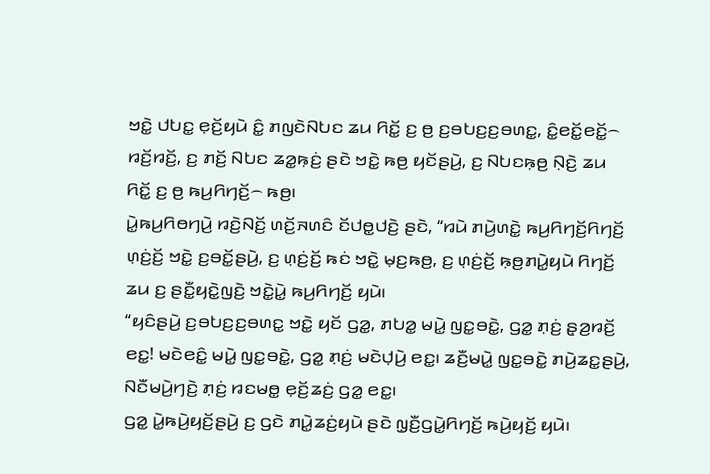ꤠꤢꤧ꤭ ꤓꤝꤢ꤭ ꤕ꤫ꤢꤩ꤬ꤟꤣꤧ ꤢꤨ꤭ ꤊꤜꤢꤧꤡꤝꤢ ꤘꤣ ꤖꤢꤩ꤭ ꤢ꤬ ꤥ꤬ ꤢ꤬ꤋꤝꤢ꤬ꤢ꤬ꤋꤛꤢ꤭, ꤢꤨ꤭ꤕꤢꤩ꤭ꤕꤢꤩ꤭꤮ ꤙꤢꤩ꤬ꤙꤢꤩ꤬, ꤢ꤬ ꤊꤢꤩ꤬ ꤡꤝꤢ ꤘꤤ꤭ꤒ꤫ꤢꤦ꤬ ꤔꤢꤧ ꤠꤢꤧ꤭ ꤒꤥ꤬ ꤟꤢꤩꤔꤣꤧ꤬, ꤢ꤬ ꤡꤝꤢꤒ꤫ꤥ꤬ ꤡ꤫ꤢꤧ꤬ ꤘꤣ ꤖꤢꤩ꤭ ꤢ꤬ ꤥ꤬ ꤒꤣ꤬ꤖꤚꤢꤩ꤬꤮ ꤒꤥ꤬꤯
ꤣꤧ꤭ꤒꤣ꤬ꤖꤥꤚꤣꤧ꤬ ꤙꤢꤧ꤬ꤡꤢꤩ꤬ ꤛꤢꤩ꤬ꤏꤛꤢꤨ ꤢꤩꤓꤥ꤭ꤓꤢꤧ꤬ ꤔꤢꤧ, “ꤙꤣꤧ ꤊꤣꤧ꤬ꤛꤢꤧ꤭ ꤒꤣ꤬ꤖꤚꤢꤩ꤬ꤖꤚꤢꤩ꤬ ꤛ꤫ꤢꤦ꤬ꤢꤩ꤬ ꤠꤢꤧ꤭ ꤢ꤬ꤋꤢꤩ꤭ꤔꤣꤧ꤬, ꤢ꤬ ꤛ꤫ꤢꤦ꤬ꤢꤩ꤬ ꤒꤢꤦ ꤠꤢꤧ꤭ ꤗ꤫ꤢ꤬ꤒꤥ꤬, ꤢ꤬ ꤛ꤫ꤢꤦ꤬ꤢꤩ꤬ ꤒ꤫ꤥ꤬ꤊꤣꤧ꤭ꤟꤣꤧ ꤖꤚꤢꤩ꤬ ꤘꤣ ꤢ꤬ ꤔꤢꤪ꤭ꤟꤢꤧ꤭ꤜꤢꤧ꤬ ꤠꤢꤧ꤭ꤣꤧ꤭ ꤒꤣ꤬ꤖꤚꤢꤩ꤬ ꤟꤣꤧ꤯
“ꤟꤢꤨꤔꤣꤧ꤬ ꤢ꤬ꤋꤝꤢ꤬ꤢ꤬ꤋꤛꤢ꤭ ꤠꤢꤧ꤭ ꤟꤢꤩ ꤞꤤ꤭, ꤊꤝꤤ꤭ ꤗꤣꤧ꤭ ꤜꤢ꤭ꤋꤢꤧ꤭, ꤞꤤ꤭ ꤊ꤫ꤢꤦ꤬ ꤔ꤫ꤤ꤬ꤙꤢꤩ꤬ ꤕꤢ꤭! ꤗꤢꤧꤕꤢꤨ꤭ ꤗꤣꤧ꤭ ꤜꤢ꤭ꤋꤢꤧ꤭, ꤞꤤ꤭ ꤊ꤫ꤢꤦ꤬ ꤗꤢꤧꤓ꤫ꤣꤧ꤬ ꤕꤢ꤭꤯ ꤘꤢꤪ꤬ꤗꤣꤧ꤭ ꤜꤢ꤭ꤋꤢꤧ꤭ ꤊꤣꤧ꤬ꤘꤢ꤭ꤔꤣꤧ꤬, ꤡꤢꤪꤗꤣꤧ꤬ꤚꤢꤧ꤬ ꤊ꤫ꤢꤦ꤬ ꤙꤢꤗꤥ꤭ ꤕ꤫ꤢꤩ꤬ꤘꤢꤦ꤬ ꤞꤤ꤭ ꤕꤢ꤭꤯
ꤞꤤ꤭ ꤣꤧ꤭ꤒꤣꤧ꤬ꤟꤢꤩ꤬ꤔꤣꤧ꤬ ꤢ꤬ ꤞꤢꤧ ꤊꤣꤧ꤭ꤘꤢꤦ꤬ꤟꤣꤧ ꤔꤢꤧ ꤜ꤫ꤢꤪ꤬ꤞꤣꤧ꤭ꤖꤚꤢꤩ꤬ ꤒꤣꤧ꤬ꤟꤢꤩ꤬ ꤟꤣꤧ꤯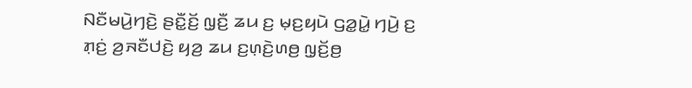ꤡꤢꤪꤗꤣꤧ꤬ꤚꤢꤧ꤬ ꤔꤢꤪ꤭ꤢꤩ꤬ ꤜ꤫ꤢꤪ꤬ ꤘꤣ ꤢ꤬ ꤗ꤫ꤢ꤬ꤟꤣꤧ ꤞꤤ꤭ꤣꤧ꤭ ꤚꤣꤧ꤬ ꤢ꤬ ꤊ꤫ꤢꤦ꤬ ꤤ꤬ꤏꤢꤪꤓꤢꤧ꤬ ꤟꤤ꤬ ꤘꤣ ꤢ꤬ꤛ꤫ꤢꤧ꤬ꤛꤥ꤬ ꤜ꤫ꤢꤩ꤬ꤥ꤬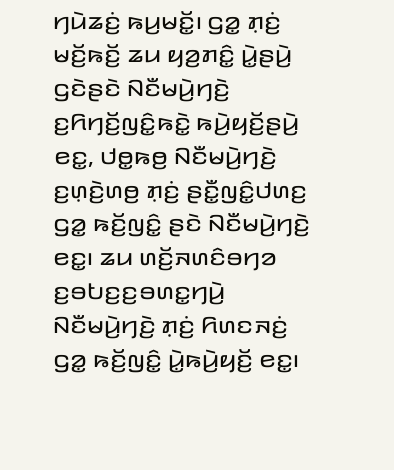ꤚꤣꤧꤘꤢꤦ꤬ ꤒꤣ꤬ꤗꤢꤩ꤭꤯ ꤞꤤ꤭ ꤊ꤫ꤢꤦ꤬ ꤗꤢꤩ꤬ꤒꤢꤩ꤬ ꤘꤣ ꤟꤤ꤬ꤊꤢꤨ꤭ ꤣꤧ꤭ꤔꤣꤧ꤬ ꤞꤢꤧꤔꤢꤧ ꤡꤢꤪꤗꤣꤧ꤬ꤚꤢꤧ꤬ ꤢ꤬ꤖꤚꤢꤩ꤬ꤜꤢꤨ꤭ꤒꤢꤧ꤭ ꤒꤣꤧ꤬ꤟꤢꤩ꤬ꤔꤣꤧ꤬ ꤕꤢ꤭, ꤓꤥ꤭ꤒꤥ꤬ ꤡꤢꤪꤗꤣꤧ꤬ꤚꤢꤧ꤬ ꤢ꤬ꤛ꤫ꤢꤧ꤬ꤛꤥ꤬ ꤊ꤫ꤢꤦ꤬ ꤔꤢꤪ꤭ꤜꤢꤨ꤭ꤓꤛꤢ꤬ ꤞꤤ꤭ ꤒꤢꤩ꤬ꤜꤢꤨ꤭ ꤔꤢꤧ ꤡꤢꤪꤗꤣꤧ꤬ꤚꤢꤧ꤬ ꤕꤢ꤭꤯ ꤘꤣ ꤛꤢꤩ꤬ꤏꤛꤢꤨꤋꤚꤤ ꤢ꤬ꤋꤝꤢ꤬ꤢ꤬ꤋꤛꤢ꤭ꤚꤣꤧ꤬ ꤡꤢꤪꤗꤣꤧ꤬ꤚꤢꤧ꤬ ꤊ꤫ꤢꤦ꤬ ꤖꤛꤢꤏꤢꤦ꤬ ꤞꤤ꤭ ꤒꤢꤩ꤬ꤜꤢꤨ꤭ ꤣꤧ꤭ꤒꤣꤧ꤬ꤟꤢꤩ꤬ ꤕꤢ꤭꤯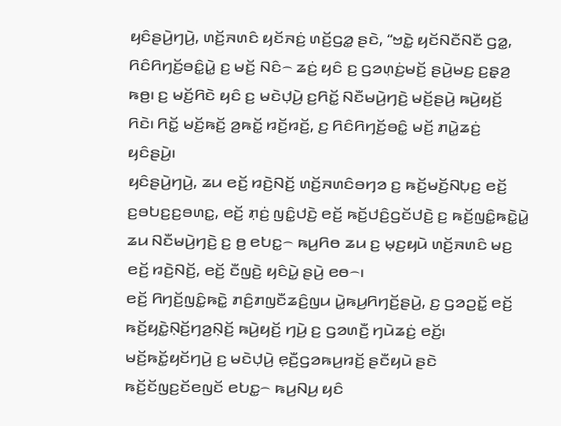ꤟꤢꤨꤔꤣꤧ꤬ꤚꤣꤧ꤬, ꤛꤢꤩ꤬ꤏꤛꤢꤨ ꤟꤢꤩꤏꤢꤦ꤬ ꤛꤢꤩ꤬ꤞꤤ꤭ ꤔꤢꤧ, “ꤠꤢꤧ꤭ ꤟꤢꤩꤡꤢꤪꤡꤢꤪ ꤞꤤ꤭, ꤖꤢꤨꤖꤚꤢꤩ꤬ꤋꤢꤨ꤭ꤣꤧ꤭ ꤢ꤬ ꤗꤢꤩ꤬ ꤡꤢꤨ꤮ ꤘꤢꤦ꤬ ꤟꤢꤨ ꤢ꤬ ꤞꤤꤛ꤫ꤢꤦ꤬ꤗꤢꤩ꤬ ꤔꤣꤧ꤬ꤗꤢ꤬ ꤢ꤬ꤔ꤫ꤤ꤬ ꤒꤥ꤬꤯ ꤢ꤬ ꤗꤢꤩ꤬ꤖꤢꤧ ꤟꤢꤨ ꤢ꤬ ꤗꤢꤧꤓ꤫ꤣꤧ꤬ ꤢ꤬ꤖꤢꤩ꤭ ꤡꤢꤪꤗꤣꤧ꤬ꤚꤢꤧ꤬ ꤗꤢꤩ꤬ꤔꤣꤧ꤬ ꤒꤣꤧ꤬ꤟꤢꤩ꤬ ꤖꤢꤧ꤯ ꤖꤢꤩ꤭ ꤗꤢꤩ꤬ꤒꤢꤩ꤬ ꤤ꤬ꤒꤢꤩ꤭ ꤙꤢꤩ꤬ꤙꤢꤩ꤬, ꤢ꤬ ꤖꤢꤨꤖꤚꤢꤩ꤬ꤋꤢꤨ꤭ ꤗꤢꤩ꤬ ꤊꤣꤧ꤭ꤘꤢꤦ꤬ ꤟꤢꤨꤔꤣꤧ꤬꤯
ꤟꤢꤨꤔꤣꤧ꤬ꤚꤣꤧ꤬, ꤘꤣ ꤕꤢꤩ꤬ ꤙꤢꤧ꤬ꤡꤢꤩ꤬ ꤛꤢꤩ꤬ꤏꤛꤢꤨꤋꤚꤤ ꤢ꤬ ꤒꤢꤩ꤬ꤗꤢꤩ꤬ꤡꤝ꤫ꤢ꤬ ꤕꤢꤩ꤬ ꤢ꤬ꤋꤝꤢ꤬ꤢ꤬ꤋꤛꤢ꤭, ꤕꤢꤩ꤬ ꤊ꤫ꤢꤦ꤬ ꤜꤢꤨ꤭ꤓꤢꤧ꤬ ꤕꤢꤩ꤬ ꤒꤢꤩ꤬ꤓꤢꤨ꤬ꤞꤢꤩꤓꤢꤧ꤬ ꤢ꤬ ꤒꤢꤩ꤬ꤜꤢꤨ꤭ꤒꤢꤧ꤭ꤣꤧ꤭ ꤘꤣ ꤡꤢꤪꤗꤣꤧ꤬ꤚꤢꤧ꤬ ꤢ꤬ ꤥ꤬ ꤕꤝꤢ꤭꤮ ꤒꤣ꤬ꤖꤥ ꤘꤣ ꤢ꤬ ꤗ꤫ꤢ꤬ꤟꤣꤧ ꤛꤢꤩ꤬ꤏꤛꤢꤨ ꤗꤢ꤬ ꤕꤢꤩ꤬ ꤙꤢꤧ꤬ꤡꤢꤩ꤬, ꤕꤢꤩ꤬ ꤢꤪꤜꤢꤧ꤬ ꤟꤢꤨꤣꤧ꤭ ꤔꤣꤧ꤬ ꤕꤥ꤮꤯
ꤕꤢꤩ꤬ ꤖꤚꤢꤩ꤬ꤜꤢꤨ꤭ꤒꤢꤧ꤭ ꤊꤢꤨ꤬ꤊꤜꤢꤪꤘꤢꤨ꤬ꤜꤣ ꤣꤧ꤭ꤒꤣ꤬ꤖꤚꤢꤩ꤬ꤔꤣꤧ꤬, ꤢ꤬ ꤞꤤꤑꤢꤩ꤭ ꤕꤢꤩ꤬ ꤒꤢꤩ꤬ꤟꤢꤧ꤭ꤡ꤫ꤢꤩ꤬ꤚꤤ꤬ꤡ꤫ꤢꤩ꤬ ꤒꤣꤧ꤬ꤟꤢꤩ꤬ ꤚꤣꤧ꤬ ꤢ꤬ ꤞꤤꤛꤢꤪ꤬ ꤚꤣꤧꤘꤢꤦ꤬ ꤕꤢꤩ꤬꤯ ꤗꤢꤩ꤬ꤒꤢꤩ꤭ꤟꤢꤩꤚꤣꤧ꤬ ꤢ꤬ ꤗꤢꤧꤓ꤫ꤣꤧ꤬ ꤕ꤫ꤢꤪ꤬ꤞꤤꤒꤣ꤬ꤙꤢꤩ꤬ ꤔꤢꤪꤟꤣꤧ ꤔꤢꤧ ꤒꤢꤩ꤬ꤢꤩꤜꤢ꤬ꤢꤩꤕꤜꤢꤩ ꤕꤝꤢ꤭꤮ ꤒꤣ꤬ꤡꤣ꤬ ꤟꤢꤨ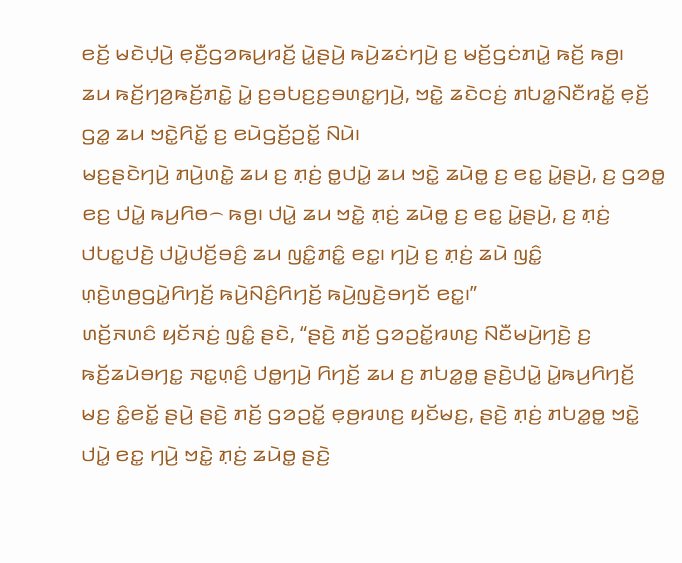ꤕꤢꤩ꤬ ꤗꤢꤧꤓ꤫ꤣꤧ꤬ ꤕ꤫ꤢꤪ꤬ꤞꤤꤒꤣ꤬ꤙꤢꤩ꤬ ꤣꤧ꤭ꤔꤣꤧ꤬ ꤒꤣꤧ꤬ꤘꤢꤦꤚꤣꤧ꤬ ꤢ꤬ ꤗꤢꤩ꤬ꤞꤢꤦꤊꤣꤧ꤭ ꤒꤢꤩ꤬ ꤒꤥ꤬꤯
ꤘꤣ ꤒꤢꤩ꤬ꤚꤤ꤬ꤒꤢꤩ꤬ꤊꤢꤧ꤭ ꤣꤧ꤭ ꤢ꤬ꤋꤝꤢ꤬ꤢ꤬ꤋꤛꤢ꤭ꤚꤣꤧ꤬, ꤠꤢꤧ꤭ ꤘꤢꤧꤍꤢꤦ꤬ ꤊꤝꤤ꤭ꤡꤢꤪꤙꤢꤩ꤭ ꤕ꤫ꤢꤩ꤬ ꤞꤤ꤭ ꤘꤣ ꤠꤢꤧ꤭ꤖꤢꤩ꤭ ꤢ꤬ ꤕꤣꤧꤞꤢꤩ꤬ꤑꤢꤩ꤭ ꤡꤣꤧ꤯
ꤗꤢ꤬ꤔꤢꤧꤚꤣꤧ꤬ ꤊꤣꤧ꤬ꤛꤢꤧ꤭ ꤘꤣ ꤢ꤬ ꤊ꤫ꤢꤦ꤬ ꤥ꤭ꤓꤣꤧ꤭ ꤘꤣ ꤠꤢꤧ꤭ ꤘꤣꤧꤥ꤭ ꤢ꤬ ꤕꤢ꤭ ꤣꤧ꤭ꤔꤣꤧ꤬, ꤢ꤬ ꤞꤤꤥ꤭ ꤕꤢ꤬ ꤓꤣꤧ꤭ ꤒꤣ꤬ꤖꤥ꤮ ꤒꤥ꤬꤯ ꤓꤣꤧ꤭ ꤘꤣ ꤠꤢꤧ꤭ ꤊ꤫ꤢꤦ꤬ ꤘꤣꤧꤥ꤭ ꤢ꤬ ꤕꤢ꤭ ꤣꤧ꤭ꤔꤣꤧ꤬, ꤢ꤬ ꤊ꤫ꤢꤦ꤬ ꤓꤝꤢ꤭ꤓꤢꤧ꤬ ꤓꤣꤧ꤭ꤓꤢꤩ꤬ꤋꤢꤨ꤬ ꤘꤣ ꤜꤢꤨ꤭ꤊꤢꤨ꤭ ꤕꤢ꤭꤯ ꤚꤣꤧ꤬ ꤢ꤬ ꤊ꤫ꤢꤦ꤬ ꤘꤣꤧ ꤜꤢꤨ꤭ ꤛ꤫ꤢꤧ꤬ꤛꤥ꤬ꤞꤣꤧ꤭ꤖꤚꤢꤩ꤬ ꤒꤣꤧ꤬ꤡꤢꤨ꤬ꤖꤚꤢꤩ꤬ ꤒꤣꤧ꤬ꤜꤢꤧ꤬ꤋꤚꤢꤩ ꤕꤢ꤭꤯”
ꤛꤢꤩ꤬ꤏꤛꤢꤨ ꤟꤢꤩꤏꤢꤦ꤬ ꤜꤢꤨ꤭ ꤔꤢꤧ, “ꤔꤢꤧ꤬ ꤊꤢꤩ꤬ ꤞꤤꤑꤢꤩ꤭ꤙꤛꤢ꤬ ꤡꤢꤪꤗꤣꤧ꤬ꤚꤢꤧ꤬ ꤢ꤬ ꤒꤢꤩ꤬ꤘꤣꤧꤋꤚꤢ꤭ ꤏꤢ꤭ꤛ꤫ꤢꤨ꤬ ꤓꤥ꤭ꤚꤣꤧ꤬ ꤖꤚꤢꤩ꤬ ꤘꤣ ꤢ꤬ ꤊꤝꤤ꤭ꤥ꤭ ꤔꤢꤧ꤬ꤓꤣꤧ꤭ ꤣꤧ꤭ꤒꤣ꤬ꤖꤚꤢꤩ꤬ ꤗꤢ꤬ ꤢꤨ꤭ꤕꤢꤩ꤭ ꤔꤣꤧ꤬ ꤔꤢꤧ꤬ ꤊꤢꤩ꤬ ꤞꤤꤑꤢꤩ꤭ ꤕ꤫ꤥ꤬ꤙꤛꤢ꤬ ꤟꤢꤩꤗꤢ꤬, ꤔꤢꤧ꤬ ꤊ꤫ꤢꤦ꤬ ꤊꤝꤤ꤭ꤥ꤭ ꤠꤢꤧ꤭ ꤓꤣꤧ꤭ ꤕꤢ꤭ ꤚꤣꤧ꤬ ꤠꤢꤧ꤭ ꤊ꤫ꤢꤦ꤬ ꤘꤣꤧꤥ꤭ ꤔꤢꤧ꤬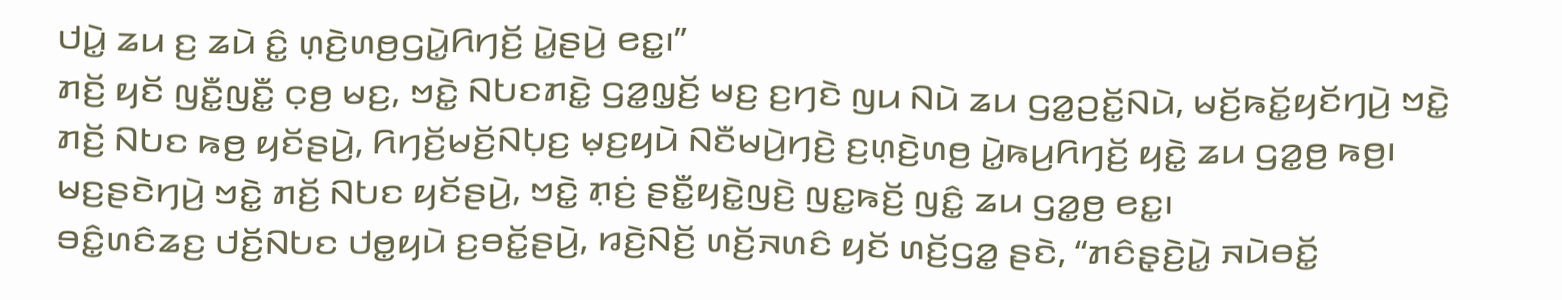ꤓꤣꤧ꤭ ꤘꤣ ꤢ꤬ ꤘꤣꤧ ꤢꤨ꤭ ꤛ꤫ꤢꤧ꤬ꤛꤥ꤬ꤞꤣꤧ꤭ꤖꤚꤢꤩ꤬ ꤣꤧ꤭ꤔꤣꤧ꤬ ꤕꤢ꤭꤯”
ꤊꤢꤩ꤬ ꤟꤢꤩ ꤜꤢꤪ꤭ꤜꤢꤪ꤭ ꤍ꤫ꤥ꤬ ꤗꤢ꤬, ꤠꤢꤧ꤭ ꤡꤝꤢꤊꤢꤧ꤭ ꤞꤤ꤭ꤜ꤫ꤢꤩ꤬ ꤗꤢ꤬ ꤢ꤬ꤚꤢꤧ ꤜꤣ ꤡꤣꤧ ꤘꤣ ꤞꤤ꤭ꤑꤢꤩ꤭ꤡꤣꤧ, ꤗꤢꤩ꤬ꤒꤢꤩ꤭ꤟꤢꤩꤚꤣꤧ꤬ ꤠꤢꤧ꤭ ꤊꤢꤩ꤬ ꤡꤝꤢ ꤒꤥ꤬ ꤟꤢꤩꤔꤣꤧ꤬, ꤖꤚꤢꤩ꤬ꤗꤢꤩ꤬ꤡꤝ꤫ꤢ꤬ ꤗ꤫ꤢ꤬ꤟꤣꤧ ꤡꤢꤪꤗꤣꤧ꤬ꤚꤢꤧ꤬ ꤢ꤬ꤛ꤫ꤢꤧ꤬ꤛꤥ꤬ ꤣꤧ꤭ꤒꤣ꤬ꤖꤚꤢꤩ꤬ ꤟꤢꤧ꤭ ꤘꤣ ꤞꤤ꤭ꤥ꤬ ꤒꤥ꤬꤯ ꤗꤢ꤬ꤔꤢꤧꤚꤣꤧ꤬ ꤠꤢꤧ꤭ ꤊꤢꤩ꤬ ꤡꤝꤢ ꤟꤢꤩꤔꤣꤧ꤬, ꤠꤢꤧ꤭ ꤊ꤫ꤢꤦ꤬ ꤔꤢꤪ꤭ꤟꤢꤧ꤭ꤜꤢꤧ꤬ ꤜꤢ꤭ꤒꤢꤩ꤬ ꤜꤢꤨ꤭ ꤘꤣ ꤞꤤ꤭ꤥ꤬ ꤕꤢ꤭꤯
ꤋꤢꤨ꤭ꤛꤢꤨꤘꤢ꤬ ꤓꤢꤩ꤬ꤡꤝꤢ ꤓꤥ꤭ꤟꤣꤧ ꤢ꤬ꤋꤢꤩ꤭ꤔꤣꤧ꤬, ꤙꤢꤧ꤬ꤡꤢꤩ꤬ ꤛꤢꤩ꤬ꤏꤛꤢꤨ ꤟꤢꤩ ꤛꤢꤩ꤬ꤞꤤ꤭ ꤔꤢꤧ, “ꤊꤢꤨꤔ꤫ꤢꤧ꤬ꤣꤧ꤭ ꤏꤣꤧꤋꤢꤩ꤭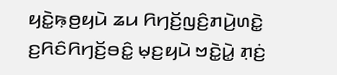ꤟꤢꤧ꤭ꤒ꤫ꤥ꤬ꤟꤣꤧ ꤘꤣ ꤖꤚꤢꤩ꤬ꤜꤢꤨ꤬ꤊꤣꤧ꤬ꤛꤢꤧ꤭ ꤢ꤬ꤖꤢꤨꤖꤚꤢꤩ꤬ꤋꤢꤨ꤭ ꤗ꤫ꤢ꤬ꤟꤣꤧ ꤠꤢꤧ꤭ꤣꤧ꤭ ꤊ꤫ꤢꤦ꤬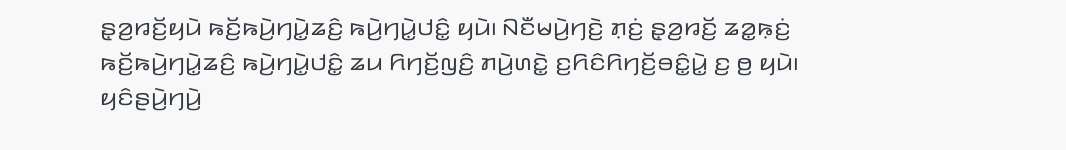ꤔ꤫ꤤ꤬ꤙꤢꤩ꤬ꤟꤣꤧ ꤒꤢꤩ꤬ꤒꤣꤧ꤬ꤚꤣꤧ꤭ꤘꤢꤨ꤬ ꤒꤣꤧ꤬ꤚꤣꤧ꤭ꤓꤢꤨ꤭ ꤟꤣꤧ꤯ ꤡꤢꤪꤗꤣꤧ꤬ꤚꤢꤧ꤬ ꤊ꤫ꤢꤦ꤬ ꤔ꤫ꤤ꤬ꤙꤢꤩ꤬ ꤘꤤ꤭ꤒ꤫ꤢꤦ꤬ ꤒꤢꤩ꤬ꤒꤣꤧ꤬ꤚꤣꤧ꤭ꤘꤢꤨ꤬ ꤒꤣꤧ꤬ꤚꤣꤧ꤭ꤓꤢꤨ꤭ ꤘꤣ ꤖꤚꤢꤩ꤬ꤜꤢꤨ꤬ ꤊꤣꤧ꤬ꤛꤢꤧ꤭ ꤢ꤬ꤖꤢꤨꤖꤚꤢꤩ꤬ꤋꤢꤨ꤭ꤣꤧ꤭ ꤢ꤬ ꤥ꤬ ꤟꤣꤧ꤯
ꤟꤢꤨꤔꤣꤧ꤬ꤚꤣꤧ꤬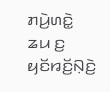ꤊꤣꤧ꤬ꤛꤢꤧ꤭ ꤘꤣ ꤢ꤬ ꤟꤢꤩꤙꤢꤩ꤬ꤡ꤫ꤢꤧ꤬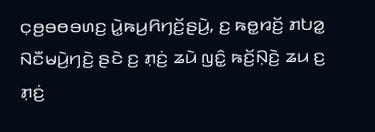ꤍ꤫ꤥ꤬ꤋꤥꤋꤛꤢ꤬ ꤣꤧ꤭ꤒꤣ꤬ꤖꤚꤢꤩ꤬ꤔꤣꤧ꤬, ꤢ꤬ ꤒꤥ꤭ꤙꤢꤩ꤬ ꤊꤝꤤ꤭ ꤡꤢꤪꤗꤣꤧ꤬ꤚꤢꤧ꤬ ꤔꤢꤧ ꤢ꤬ ꤊ꤫ꤢꤦ꤬ ꤘꤣꤧ ꤜꤢꤨ꤭ ꤒꤢꤩ꤬ꤡ꤫ꤢꤧ꤬ ꤘꤣ ꤢ꤬ ꤊ꤫ꤢꤦ꤬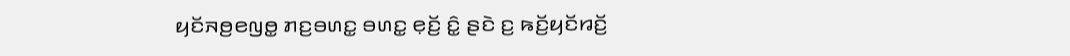ꤟꤢꤩꤏꤥ꤬ꤕꤜꤥ꤭ ꤊꤢ꤬ꤋꤛꤢ꤭ ꤋꤛꤢ꤭ ꤕ꤫ꤢꤩ꤬ ꤢꤨ꤭ ꤔꤢꤧ ꤢ꤬ ꤒꤢꤩ꤬ꤟꤢꤩꤙꤢꤩ꤬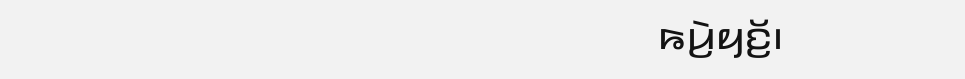ꤒꤣꤧ꤬ꤟꤢꤩ꤬꤯